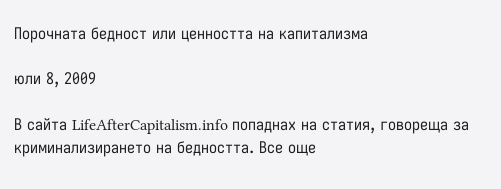Порочната бедност или ценността на капитализма

юли 8, 2009

В сайта LifeAfterCapitalism.info попаднах на статия, говореща за криминализирането на бедността. Все още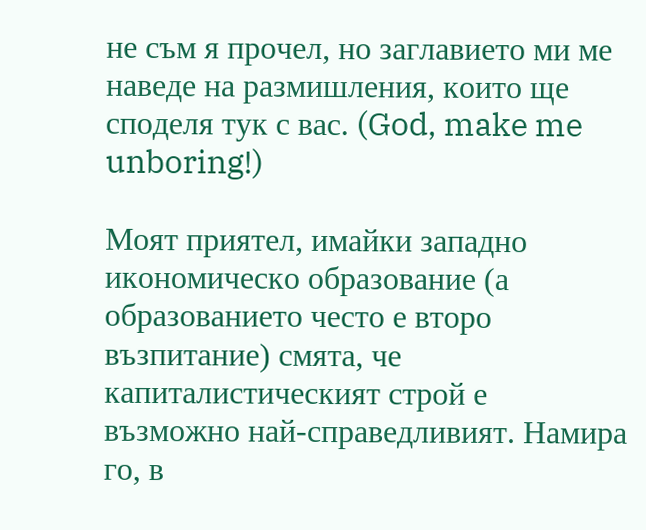не съм я прочел, но заглавието ми ме наведе на размишления, които ще споделя тук с вас. (God, make me unboring!)

Моят приятел, имайки западно икономическо образование (а образованието често е второ възпитание) смята, че капиталистическият строй е възможно най-справедливият. Намира го, в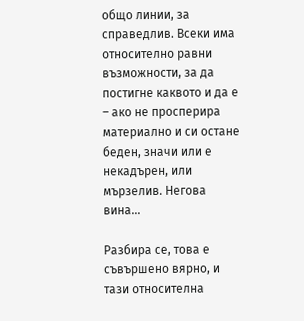общо линии, за справедлив. Всеки има относително равни възможности, за да постигне каквото и да е – ако не просперира материално и си остане беден, значи или е некадърен, или мързелив. Негова вина…

Разбира се, това е съвършено вярно, и тази относителна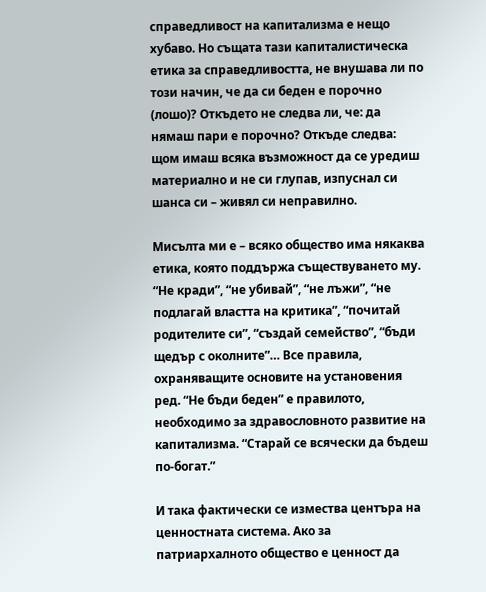справедливост на капитализма е нещо хубаво. Но същата тази капиталистическа етика за справедливостта, не внушава ли по този начин, че да си беден е порочно (лошо)? Откъдето не следва ли, че: да нямаш пари е порочно? Откъде следва: щом имаш всяка възможност да се уредиш материално и не си глупав, изпуснал си шанса си – живял си неправилно.

Мисълта ми е – всяко общество има някаква етика, която поддържа съществуването му. “Не кради”, “не убивай”, “не лъжи”, “не подлагай властта на критика”, “почитай родителите си”, “създай семейство”, “бъди щедър с околните”… Все правила, охраняващите основите на установения ред. “Не бъди беден” е правилото, необходимо за здравословното развитие на капитализма. “Старай се всячески да бъдеш по-богат.”

И така фактически се измества центъра на ценностната система. Ако за патриархалното общество е ценност да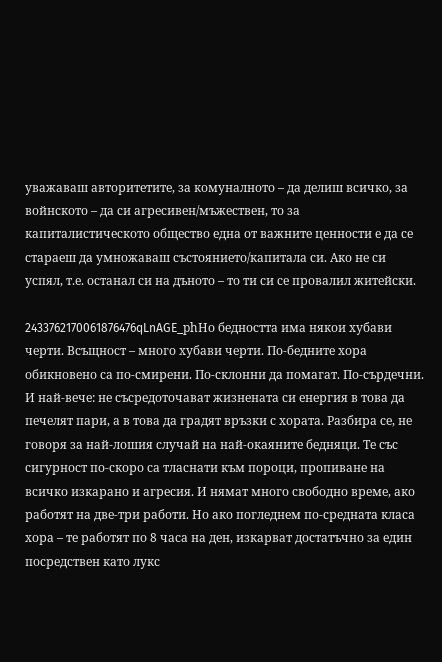уважаваш авторитетите, за комуналното – да делиш всичко, за войнското – да си агресивен/мъжествен, то за капиталистическото общество една от важните ценности е да се стараеш да умножаваш състоянието/капитала си. Ако не си успял, т.е. останал си на дъното – то ти си се провалил житейски.

2433762170061876476qLnAGE_phНо бедността има някои хубави черти. Всъщност – много хубави черти. По-бедните хора обикновено са по-смирени. По-склонни да помагат. По-сърдечни. И най-вече: не съсредоточават жизнената си енергия в това да печелят пари, а в това да градят връзки с хората. Разбира се, не говоря за най-лошия случай на най-окаяните бедняци. Те със сигурност по-скоро са тласнати към пороци, пропиване на всичко изкарано и агресия. И нямат много свободно време, ако работят на две-три работи. Но ако погледнем по-средната класа хора – те работят по 8 часа на ден, изкарват достатъчно за един посредствен като лукс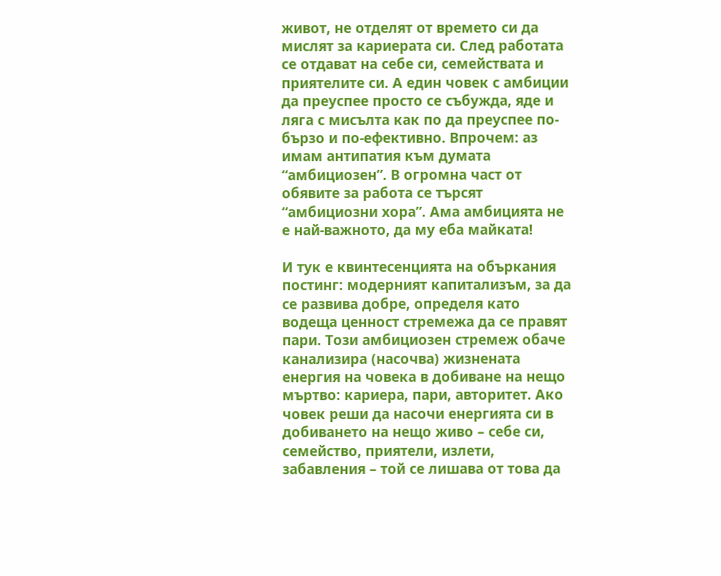живот, не отделят от времето си да мислят за кариерата си. След работата се отдават на себе си, семействата и приятелите си. А един човек с амбиции да преуспее просто се събужда, яде и ляга с мисълта как по да преуспее по-бързо и по-ефективно. Впрочем: аз имам антипатия към думата “амбициозен”. В огромна част от обявите за работа се търсят “амбициозни хора”. Ама амбицията не е най-важното, да му еба майката!

И тук е квинтесенцията на объркания постинг: модерният капитализъм, за да се развива добре, определя като водеща ценност стремежа да се правят пари. Този амбициозен стремеж обаче канализира (насочва) жизнената енергия на човека в добиване на нещо мъртво: кариера, пари, авторитет. Ако човек реши да насочи енергията си в добиването на нещо живо – себе си, семейство, приятели, излети, забавления – той се лишава от това да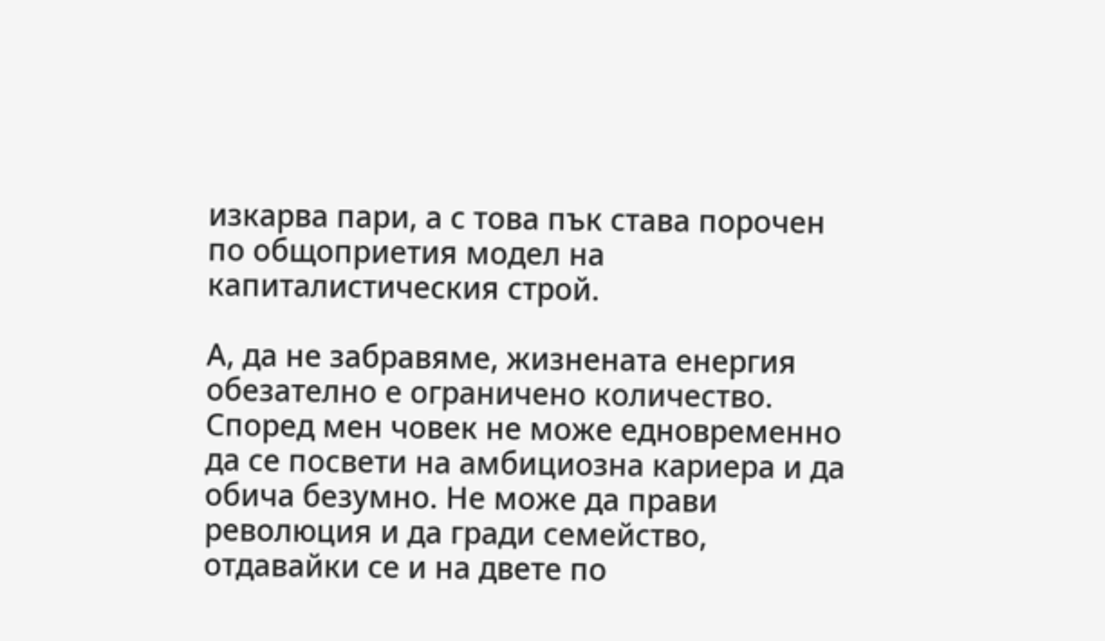изкарва пари, а с това пък става порочен по общоприетия модел на капиталистическия строй.

А, да не забравяме, жизнената енергия обезателно е ограничено количество. Според мен човек не може едновременно да се посвети на амбициозна кариера и да обича безумно. Не може да прави революция и да гради семейство, отдавайки се и на двете по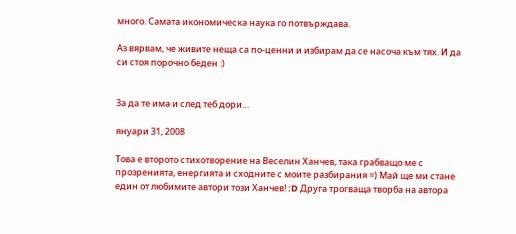много. Самата икономическа наука го потвърждава.

Аз вярвам, че живите неща са по-ценни и избирам да се насоча към тях. И да си стоя порочно беден :)


За да те има и след теб дори…

януари 31, 2008

Това е второто стихотворение на Веселин Ханчев, така грабващо ме с прозренията, енергията и сходните с моите разбирания =) Май ще ми стане един от любимите автори този Ханчев! :D Друга трогваща творба на автора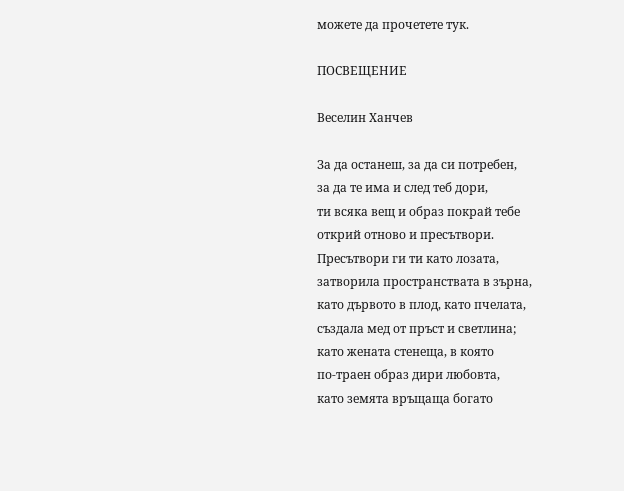можете да прочетете тук.

ПОСВЕЩЕНИЕ

Веселин Ханчев

За да останеш, за да си потребен,
за да те има и след теб дори,
ти всяка вещ и образ покрай тебе
открий отново и пресътвори.
Пресътвори ги ти като лозата,
затворила пространствата в зърна,
като дървото в плод, като пчелата,
създала мед от пръст и светлина;
като жената стенеща, в която
по-траен образ дири любовта,
като земята връщаща богато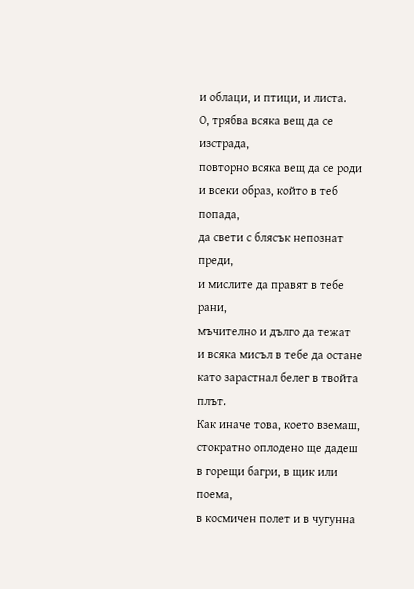и облаци, и птици, и листа.
О, трябва всяка вещ да се изстрада,
повторно всяка вещ да се роди
и всеки образ, който в теб попада,
да свети с блясък непознат преди,
и мислите да правят в тебе рани,
мъчително и дълго да тежат
и всяка мисъл в тебе да остане
като зарастнал белег в твойта плът.
Как иначе това, което вземаш,
стократно оплодено ще дадеш
в горещи багри, в щик или поема,
в космичен полет и в чугунна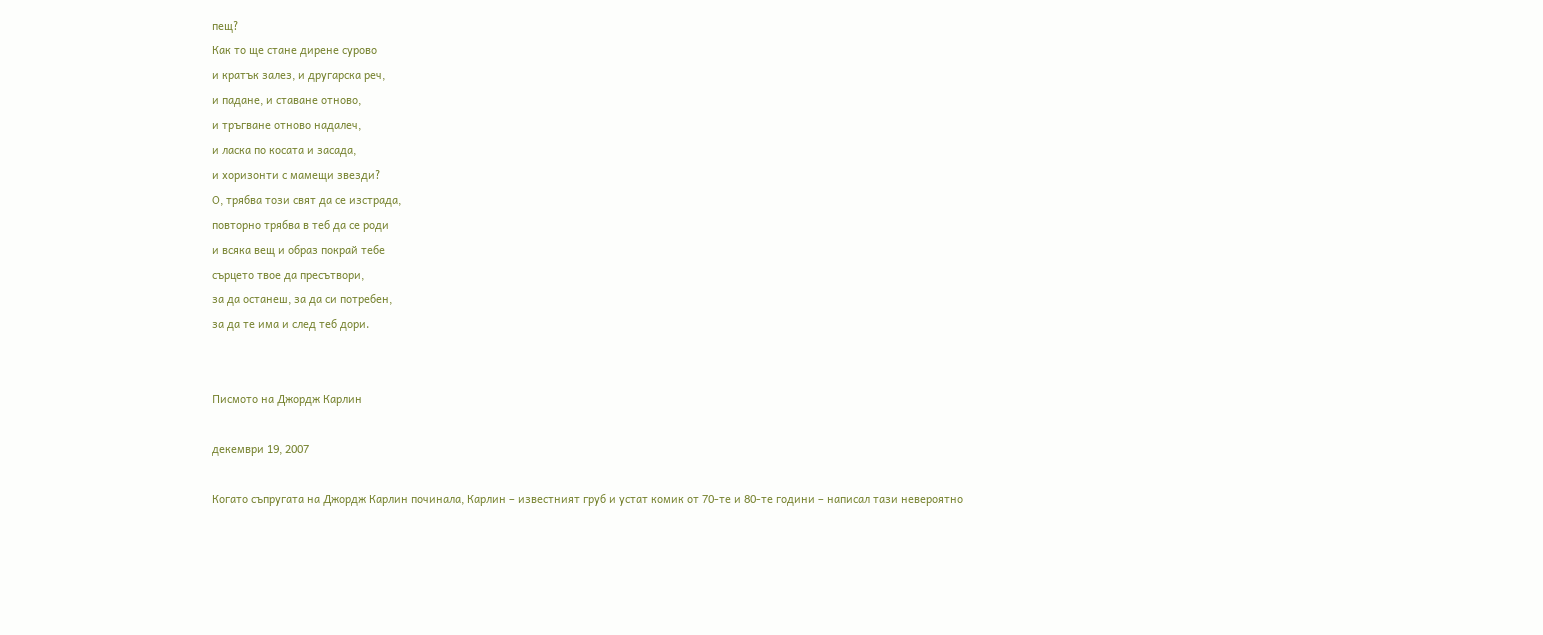пещ?
Как то ще стане дирене сурово
и кратък залез, и другарска реч,
и падане, и ставане отново,
и тръгване отново надалеч,
и ласка по косата и засада,
и хоризонти с мамещи звезди?
О, трябва този свят да се изстрада,
повторно трябва в теб да се роди
и всяка вещ и образ покрай тебе
сърцето твое да пресътвори,
за да останеш, за да си потребен,
за да те има и след теб дори.


Писмото на Джордж Карлин

декември 19, 2007

Когато съпругата на Джордж Карлин починала, Карлин – известният груб и устат комик от 70-те и 80-те години – написал тази невероятно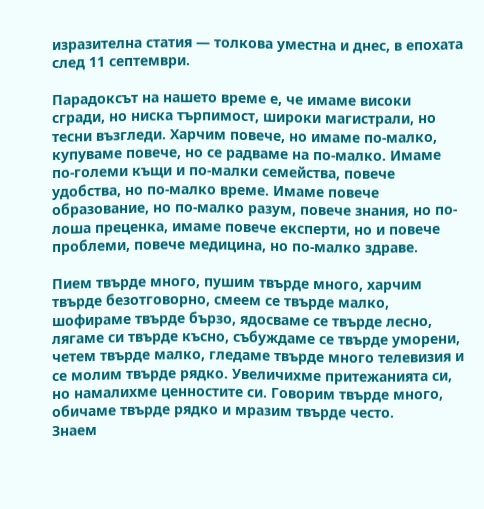изразителна статия — толкова уместна и днес, в епохата след 11 септември.

Парадоксът на нашето време е, че имаме високи сгради, но ниска търпимост, широки магистрали, но тесни възгледи. Харчим повече, но имаме по-малко, купуваме повече, но се радваме на по-малко. Имаме по-големи къщи и по-малки семейства, повече удобства, но по-малко време. Имаме повече образование, но по-малко разум, повече знания, но по-лоша преценка, имаме повече експерти, но и повече проблеми, повече медицина, но по-малко здраве.

Пием твърде много, пушим твърде много, харчим твърде безотговорно, смеем се твърде малко, шофираме твърде бързо, ядосваме се твърде лесно, лягаме си твърде късно, събуждаме се твърде уморени, четем твърде малко, гледаме твърде много телевизия и се молим твърде рядко. Увеличихме притежанията си, но намалихме ценностите си. Говорим твърде много, обичаме твърде рядко и мразим твърде често.
Знаем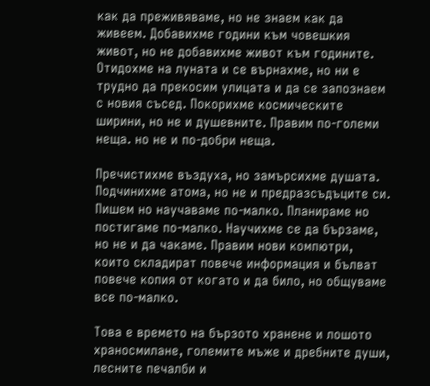как да преживяваме, но не знаем как да живеем. Добавихме години към човешкия живот, но не добавихме живот към годините. Отидохме на луната и се върнахме, но ни е трудно да прекосим улицата и да се запознаем с новия съсед. Покорихме космическите ширини, но не и душевните. Правим по-големи неща. но не и по-добри неща.

Пречистихме въздуха, но замърсихме душата. Подчинихме атома, но не и предразсъдъците си. Пишем но научаваме по-малко. Планираме но постигаме по-малко. Научихме се да бързаме, но не и да чакаме. Правим нови компютри, които складират повече информация и бълват повече копия от когато и да било, но общуваме все по-малко.

Това е времето на бързото хранене и лошото храносмилане, големите мъже и дребните души, лесните печалби и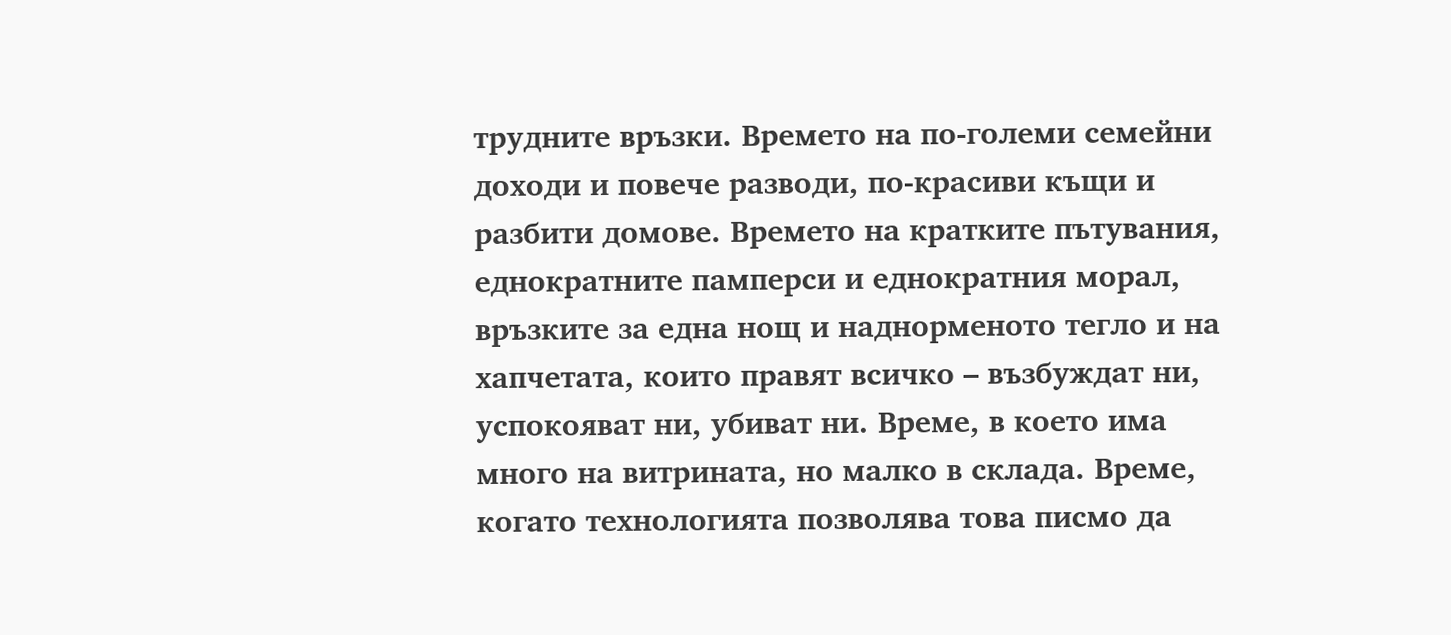трудните връзки. Времето на по-големи семейни доходи и повече разводи, по-красиви къщи и разбити домове. Времето на кратките пътувания, еднократните памперси и еднократния морал, връзките за една нощ и наднорменото тегло и на хапчетата, които правят всичко – възбуждат ни, успокояват ни, убиват ни. Време, в което има много на витрината, но малко в склада. Време, когато технологията позволява това писмо да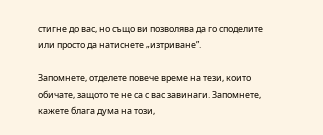стигне до вас, но също ви позволява да го споделите или просто да натиснете „изтриване”.

Запомнете, отделете повече време на тези, които обичате, защото те не са с вас завинаги. Запомнете, кажете блага дума на този,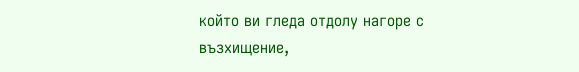който ви гледа отдолу нагоре с възхищение,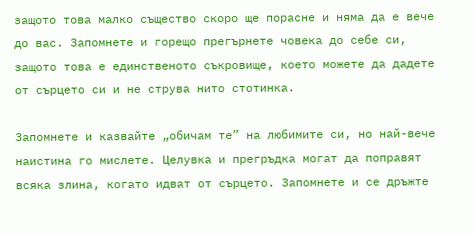защото това малко същество скоро ще порасне и няма да е вече до вас. Запомнете и горещо прегърнете човека до себе си, защото това е единственото съкровище, което можете да дадете от сърцето си и не струва нито стотинка.

Запомнете и казвайте „обичам те” на любимите си, но най-вече наистина го мислете. Целувка и прегръдка могат да поправят всяка злина, когато идват от сърцето. Запомнете и се дръжте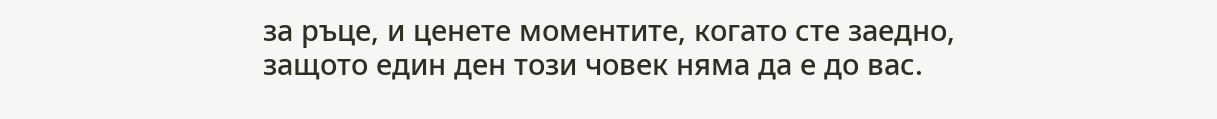за ръце, и ценете моментите, когато сте заедно, защото един ден този човек няма да е до вас.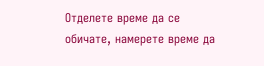Отделете време да се обичате, намерете време да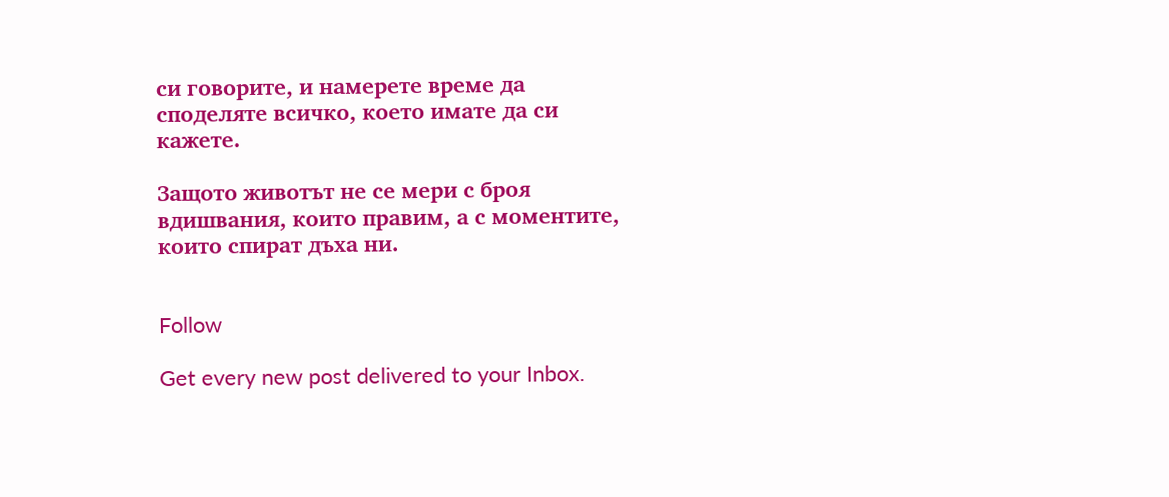си говорите, и намерете време да споделяте всичко, което имате да си кажете.

Защото животът не се мери с броя вдишвания, които правим, а с моментите, които спират дъха ни.


Follow

Get every new post delivered to your Inbox.